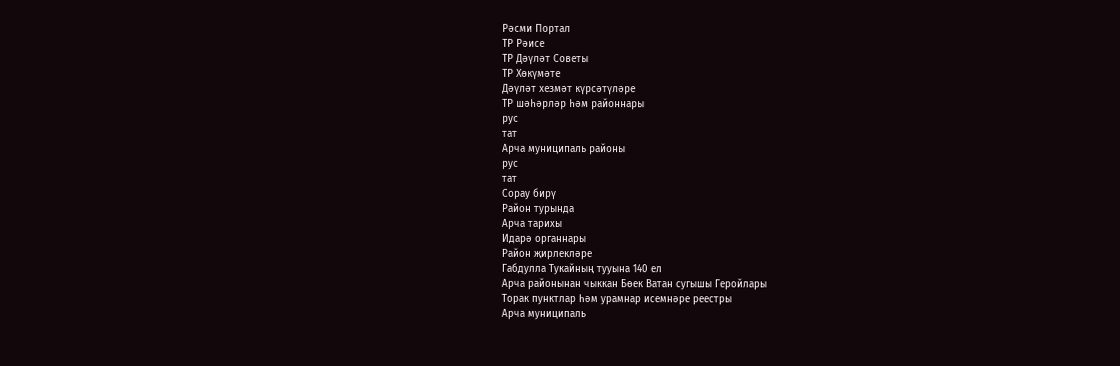Рәсми Портал
ТР Рәисе
ТР Дәүләт Советы
ТР Хөкүмәте
Дәүләт хезмәт күрсәтүләре
ТР шәһәрләр һәм районнары
рус
тат
Арча муниципаль районы
рус
тат
Сорау бирү
Район турында
Арча тарихы
Идарә органнары
Район җирлекләре
Габдулла Тукайның тууына 140 ел
Арча районынан чыккан Бөек Ватан сугышы Геройлары
Торак пунктлар һәм урамнар исемнәре реестры
Арча муниципаль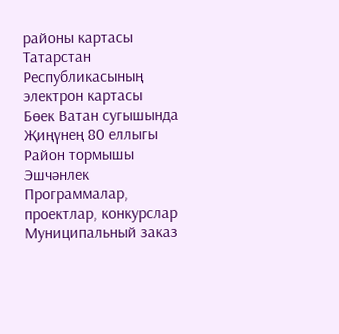районы картасы
Татарстан Республикасының электрон картасы
Бөек Ватан сугышында Җиңүнең 80 еллыгы
Район тормышы
Эшчәнлек
Программалар, проектлар, конкурслар
Муниципальный заказ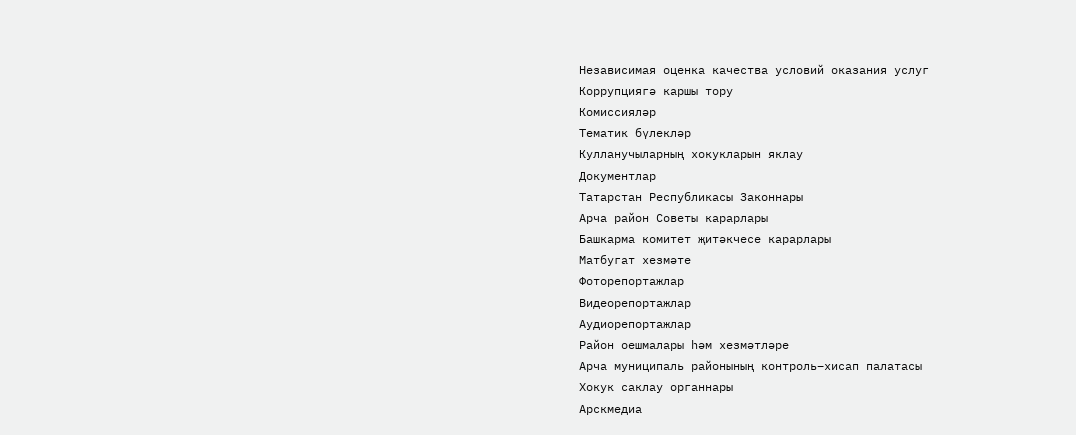Независимая оценка качества условий оказания услуг
Коррупциягә каршы тору
Комиссияләр
Тематик бүлекләр
Кулланучыларның хокукларын яклау
Документлар
Татарстан Республикасы Законнары
Арча район Советы карарлары
Башкарма комитет җитәкчесе карарлары
Матбугат хезмәте
Фоторепортажлар
Видеорепортажлар
Аудиорепортажлар
Район оешмалары һәм хезмәтләре
Арча муниципаль районының контроль–хисап палатасы
Хокук саклау органнары
Арскмедиа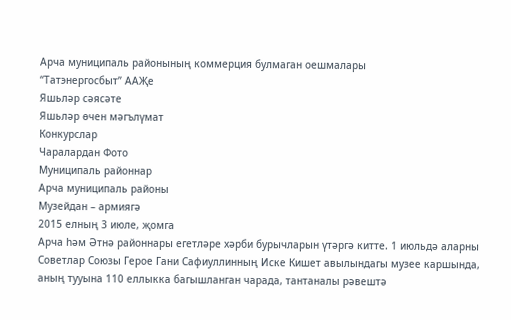Арча муниципаль районының коммерция булмаган оешмалары
“Татэнергосбыт” ААҖе
Яшьләр сәясәте
Яшьләр өчен мәгълүмат
Конкурслар
Чаралардан Фото
Муниципаль районнар
Арча муниципаль районы
Музейдан – армиягә
2015 елның 3 июле, җомга
Арча һәм Әтнә районнары егетләре хәрби бурычларын үтәргә китте. 1 июльдә аларны Советлар Союзы Герое Гани Сафиуллинның Иске Кишет авылындагы музее каршында, аның тууына 110 еллыкка багышланган чарада, тантаналы рәвештә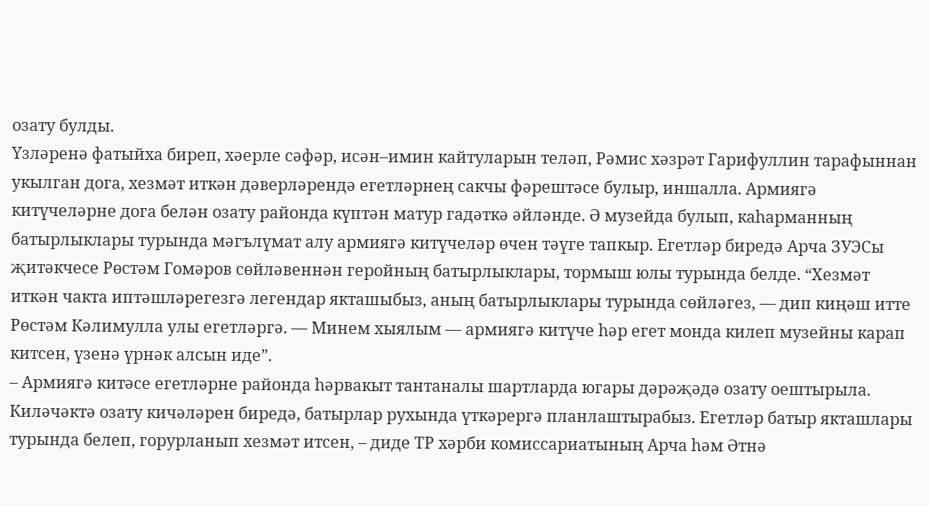озату булды.
Үзләренә фатыйха биреп, хәерле сәфәр, исән–имин кайтуларын теләп, Рәмис хәзрәт Гарифуллин тарафыннан укылган дога, хезмәт иткән дәверләрендә егетләрнең сакчы фәрештәсе булыр, иншалла. Армиягә китүчеләрне дога белән озату районда күптән матур гадәткә әйләнде. Ә музейда булып, каһарманның батырлыклары турында мәгълүмат алу армиягә китүчеләр өчен тәүге тапкыр. Егетләр биредә Арча ЗУЭСы җитәкчесе Рөстәм Гомәров сөйләвеннән геройның батырлыклары, тормыш юлы турында белде. “Хезмәт иткән чакта иптәшләрегезгә легендар якташыбыз, аның батырлыклары турында сөйләгез, — дип киңәш итте Рөстәм Кәлимулла улы егетләргә. — Минем хыялым — армиягә китүче һәр егет монда килеп музейны карап китсен, үзенә үрнәк алсын иде”.
– Армиягә китәсе егетләрне районда һәрвакыт тантаналы шартларда югары дәрәҗәдә озату оештырыла. Киләчәктә озату кичәләрен биредә, батырлар рухында үткәрергә планлаштырабыз. Егетләр батыр якташлары турында белеп, горурланып хезмәт итсен, – диде ТР хәрби комиссариатының Арча һәм Әтнә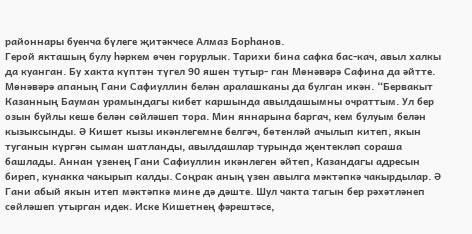районнары буенча бүлеге җитәкчесе Алмаз Борһанов.
Герой якташың булу һәркем өчен горурлык. Тарихи бина сафка бас-кач, авыл халкы да куанган. Бу хакта күптән түгел 90 яшен тутыр- ган Мөнәвәрә Сафина да әйтте. Мөнәвәрә апаның Гани Сафиуллин белән аралашканы да булган икән. “Бервакыт Казанның Бауман урамындагы кибет каршында авылдашымны очраттым. Ул бер озын буйлы кеше белән сөйләшеп тора. Мин яннарына баргач, кем булуым белән кызыксынды. Ә Кишет кызы икәнлегемне белгәч, бөтенләй ачылып китеп, якын туганын күргән сыман шатланды, авылдашлар турында җентекләп сораша башлады. Аннан үзенең Гани Сафиуллин икәнлеген әйтеп, Казандагы адресын биреп, кунакка чакырып калды. Соңрак аның үзен авылга мәктәпкә чакырдылар. Ә Гани абый якын итеп мәктәпкә мине дә дәште. Шул чакта тагын бер рәхәтләнеп сөйләшеп утырган идек. Иске Кишетнең фәрештәсе,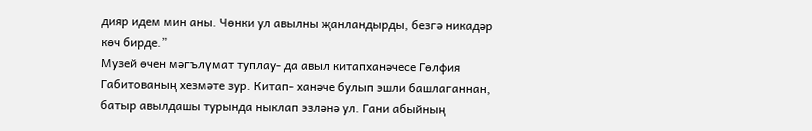дияр идем мин аны. Чөнки ул авылны җанландырды, безгә никадәр көч бирде.”
Музей өчен мәгълүмат туплау- да авыл китапханәчесе Гөлфия Габитованың хезмәте зур. Китап- ханәче булып эшли башлаганнан, батыр авылдашы турында ныклап эзләнә ул. Гани абыйның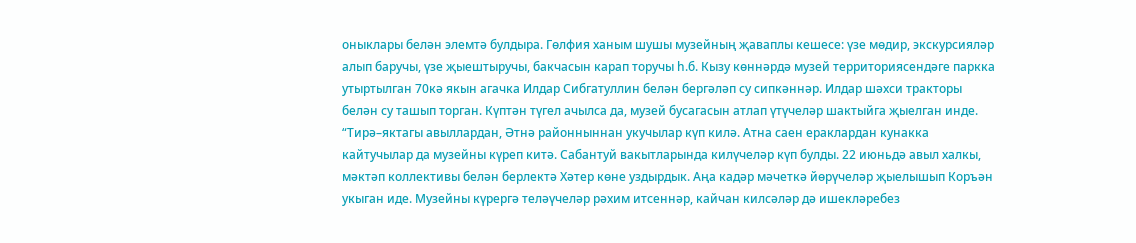оныклары белән элемтә булдыра. Гөлфия ханым шушы музейның җаваплы кешесе: үзе мөдир, экскурсияләр алып баручы, үзе җыештыручы, бакчасын карап торучы һ.б. Кызу көннәрдә музей территориясендәге паркка утыртылган 70кә якын агачка Илдар Сибгатуллин белән бергәләп су сипкәннәр. Илдар шәхси тракторы белән су ташып торган. Күптән түгел ачылса да, музей бусагасын атлап үтүчеләр шактыйга җыелган инде. “Тирә–яктагы авыллардан, Әтнә районныннан укучылар күп килә. Атна саен ераклардан кунакка кайтучылар да музейны күреп китә. Сабантуй вакытларында килүчеләр күп булды. 22 июньдә авыл халкы, мәктәп коллективы белән берлектә Хәтер көне уздырдык. Аңа кадәр мәчеткә йөрүчеләр җыелышып Коръән укыган иде. Музейны күрергә теләүчеләр рәхим итсеннәр, кайчан килсәләр дә ишекләребез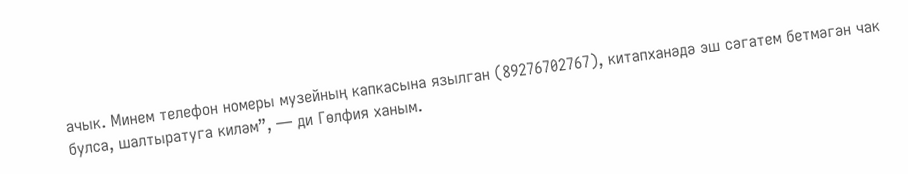ачык. Минем телефон номеры музейның капкасына язылган (89276702767), китапханәдә эш сәгатем бетмәгән чак булса, шалтыратуга киләм”, — ди Гөлфия ханым.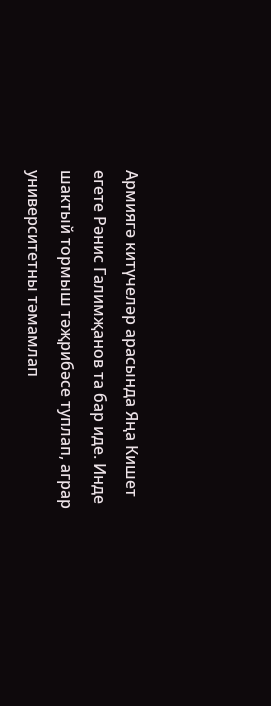Армиягә китүчеләр арасында Яңа Кишет егете Рәнис Галимҗанов та бар иде. Инде шактый тормыш тәҗрибәсе туплап, аграр университетны тәмамлап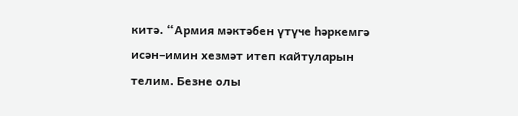китә. “Армия мәктәбен үтүче һәркемгә исән–имин хезмәт итеп кайтуларын телим. Безне олы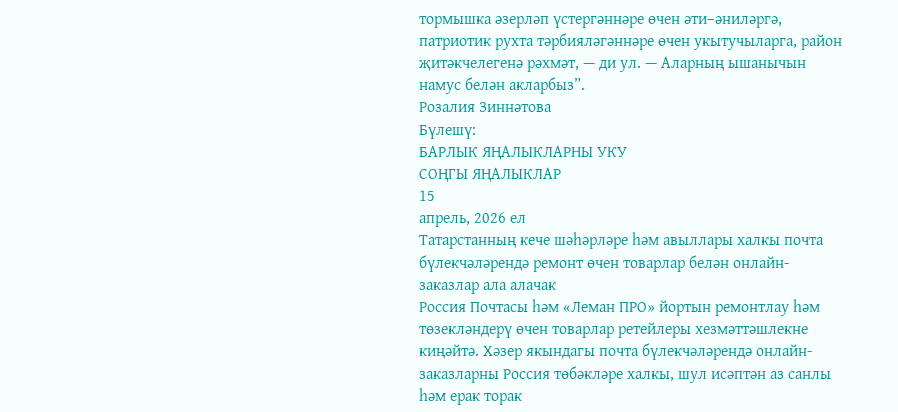тормышка әзерләп үстергәннәре өчен әти–әниләргә, патриотик рухта тәрбияләгәннәре өчен укытучыларга, район җитәкчелегенә рәхмәт, — ди ул. — Аларның ышанычын намус белән акларбыз”.
Розалия Зиннәтова
Бүлешү:
БАРЛЫК ЯҢАЛЫКЛАРНЫ УКУ
СОҢГЫ ЯҢАЛЫКЛАР
15
апрель, 2026 ел
Татарстанның кече шәһәрләре һәм авыллары халкы почта бүлекчәләрендә ремонт өчен товарлар белән онлайн-заказлар ала алачак
Россия Почтасы һәм «Леман ПРО» йортын ремонтлау һәм төзекләндерү өчен товарлар ретейлеры хезмәттәшлекне киңәйтә. Хәзер якындагы почта бүлекчәләрендә онлайн-заказларны Россия төбәкләре халкы, шул исәптән аз санлы һәм ерак торак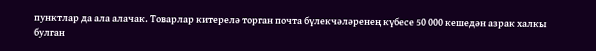пунктлар да ала алачак. Товарлар китерелә торган почта бүлекчәләренең күбесе 50 000 кешедән азрак халкы булган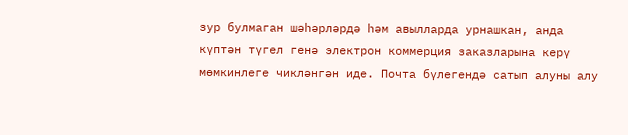зур булмаган шәһәрләрдә һәм авылларда урнашкан, анда күптән түгел генә электрон коммерция заказларына керү мөмкинлеге чикләнгән иде. Почта бүлегендә сатып алуны алу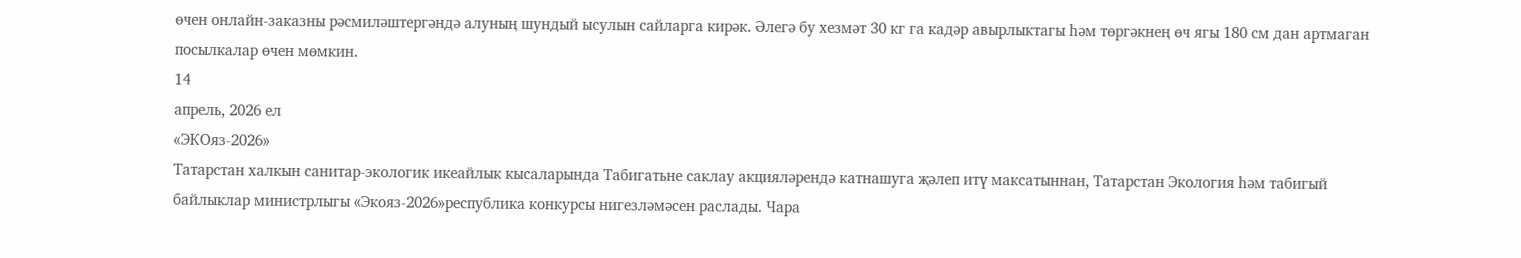өчен онлайн-заказны рәсмиләштергәндә алуның шундый ысулын сайларга кирәк. Әлегә бу хезмәт 30 кг га кадәр авырлыктагы һәм төргәкнең өч ягы 180 см дан артмаган посылкалар өчен мөмкин.
14
апрель, 2026 ел
«ЭКОяз-2026»
Татарстан халкын санитар-экологик икеайлык кысаларында Табигатьне саклау акцияләрендә катнашуга җәлеп итү максатыннан, Татарстан Экология һәм табигый байлыклар министрлыгы «Экояз-2026»республика конкурсы нигезләмәсен раслады. Чара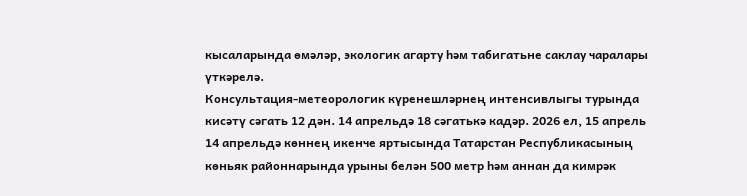кысаларында өмәләр, экологик агарту һәм табигатьне саклау чаралары үткәрелә.
Консультация-метеорологик күренешләрнең интенсивлыгы турында кисәтү сәгать 12 дән. 14 апрельдә 18 сәгатькә кадәр. 2026 ел, 15 апрель
14 апрельдә көннең икенче яртысында Татарстан Республикасының көньяк районнарында урыны белән 500 метр һәм аннан да кимрәк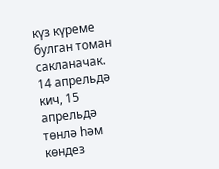күз күреме булган томан сакланачак. 14 апрельдә кич, 15 апрельдә төнлә һәм көндез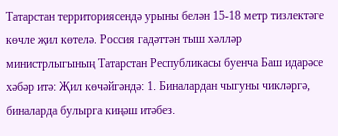Татарстан территориясендә урыны белән 15-18 метр тизлектәге көчле җил көтелә. Россия гадәттән тыш хәлләр министрлыгының Татарстан Республикасы буенча Баш идарәсе хәбәр итә: Җил көчәйгәндә: 1. Биналардан чыгуны чикләргә, биналарда булырга киңәш итәбез.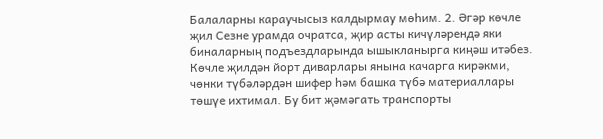Балаларны караучысыз калдырмау мөһим. 2. Әгәр көчле җил Сезне урамда очратса, җир асты кичүләрендә яки биналарның подъездларында ышыкланырга киңәш итәбез. Көчле җилдән йорт диварлары янына качарга кирәкми, чөнки түбәләрдән шифер һәм башка түбә материаллары төшүе ихтимал. Бу бит җәмәгать транспорты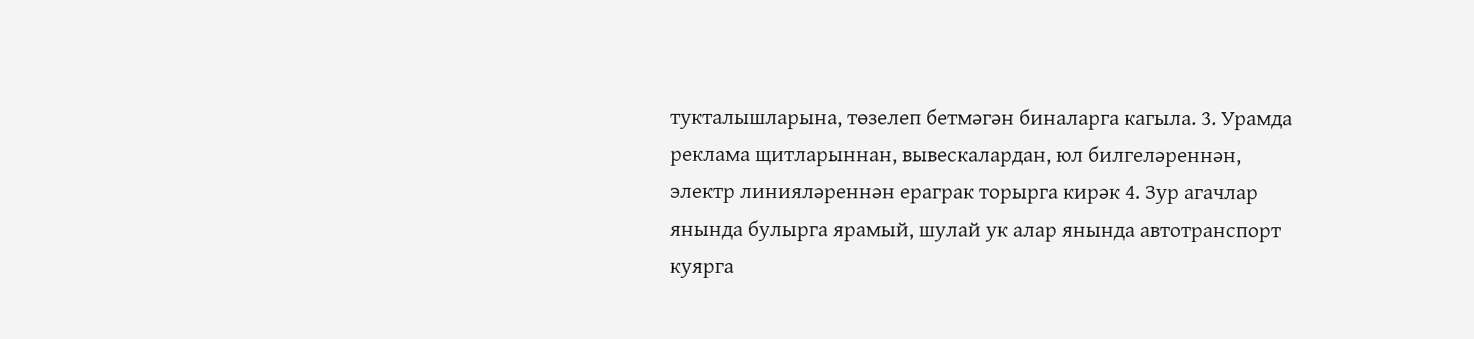тукталышларына, төзелеп бетмәгән биналарга кагыла. 3. Урамда реклама щитларыннан, вывескалардан, юл билгеләреннән, электр линияләреннән ераграк торырга кирәк 4. Зур агачлар янында булырга ярамый, шулай ук алар янында автотранспорт куярга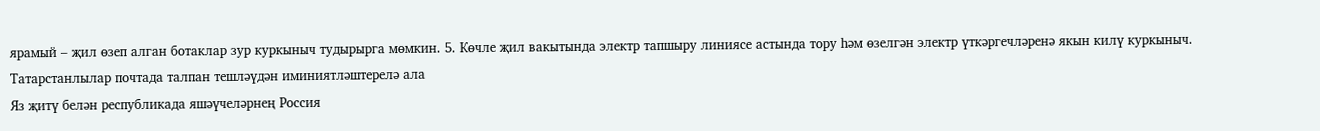ярамый – җил өзеп алган ботаклар зур куркыныч тудырырга мөмкин. 5. Көчле җил вакытында электр тапшыру линиясе астында тору һәм өзелгән электр үткәргечләренә якын килү куркыныч.
Татарстанлылар почтада талпан тешләүдән иминиятләштерелә ала
Яз җитү белән республикада яшәүчеләрнең Россия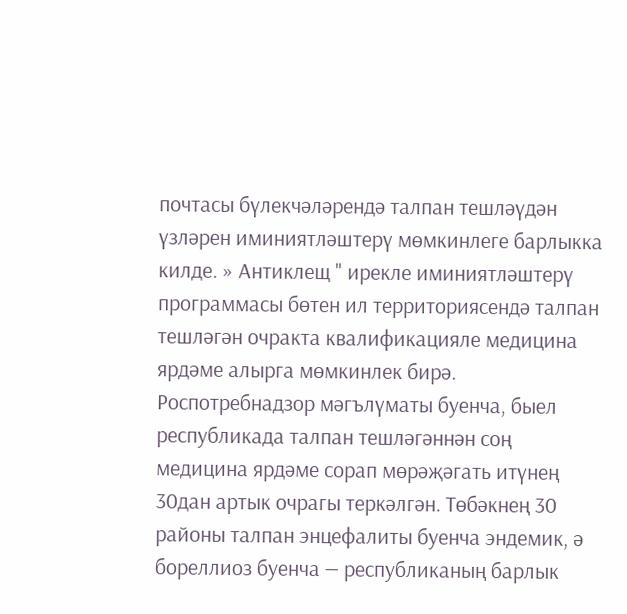почтасы бүлекчәләрендә талпан тешләүдән үзләрен иминиятләштерү мөмкинлеге барлыкка килде. » Антиклещ " ирекле иминиятләштерү программасы бөтен ил территориясендә талпан тешләгән очракта квалификацияле медицина ярдәме алырга мөмкинлек бирә. Роспотребнадзор мәгълүматы буенча, быел республикада талпан тешләгәннән соң медицина ярдәме сорап мөрәҗәгать итүнең 30дан артык очрагы теркәлгән. Төбәкнең 30 районы талпан энцефалиты буенча эндемик, ә бореллиоз буенча — республиканың барлык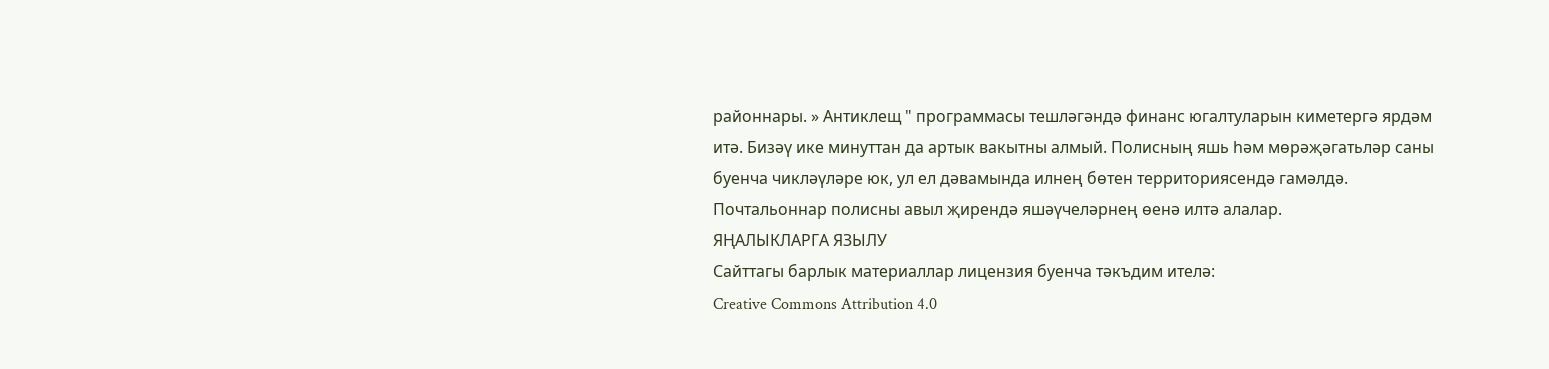районнары. » Антиклещ " программасы тешләгәндә финанс югалтуларын киметергә ярдәм итә. Бизәү ике минуттан да артык вакытны алмый. Полисның яшь һәм мөрәҗәгатьләр саны буенча чикләүләре юк, ул ел дәвамында илнең бөтен территориясендә гамәлдә. Почтальоннар полисны авыл җирендә яшәүчеләрнең өенә илтә алалар.
ЯҢАЛЫКЛАРГА ЯЗЫЛУ
Сайттагы барлык материаллар лицензия буенча тәкъдим ителә:
Creative Commons Attribution 4.0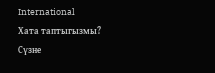International
Хата таптыгызмы?
Сүзне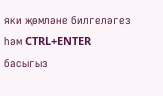яки җөмләне билгеләгез һәм CTRL+ENTER басыгыз